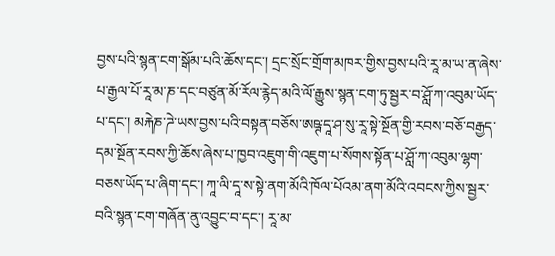བྱས་པའི་སྙན་ངག་སྒོམ་པའི་ཆོས་དང་། དྲང་སྲོང་གྲོག་མཁར་གྱིས་བྱས་པའི་རཱ་མ་ཡ་ན་ཞེས་པ་རྒྱལ་པོ་རཱ་མ་ཎ་དང་བཙུན་མོ་རོལ་རྙེད་མའི་ལོ་རྒྱུས་སྙན་ངག་ཏུ་སྦྱར་བ་ཤློ་ཀ་འབུམ་ཡོད་པ་དང་། མརྐེཎ་ཌེ་ཡས་བྱས་པའི་བསྟན་བཅོས་ཨཥྚ་དཱ་ཤ་སུ་རཱ་སྟེ་སྔོན་གྱི་རབས་བཅོ་བརྒྱད་དམ་སྔོན་རབས་ཀྱི་ཆོས་ཞེས་པ་ཁྱབ་འཇུག་གི་འཇུག་པ་སོགས་སྟོན་པ་ཤློ་ཀ་འབུམ་ལྷག་བཅས་ཡོད་པ་ཞིག་དང་། ཀཱ་ལི་དཱ་ས་སྟེ་ནག་མོའི་ཁོལ་པོའམ་ནག་མོའི་འབངས་ཀྱིས་སྦྱར་བའི་སྙན་ངག་གཞོན་ནུ་འབྱུང་བ་དང་། རཱ་མ་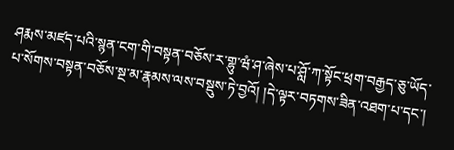ཤརྨས་མཛད་པའི་སྙན་ངག་གི་བསྟན་བཅོས་ར་གྷུ་ཝཾ་ཤ་ཞེས་པ་ཤློ་ཀ་སྟོང་ཕྲག་བརྒྱད་ཅུ་ཡོད་པ་སོགས་བསྟན་བཅོས་སྔ་མ་རྣམས་ལས་བསྡུས་ཏེ་བྱའོ། །དེ་ལྟར་བཏགས་ཟིན་འཐག་པ་དང་།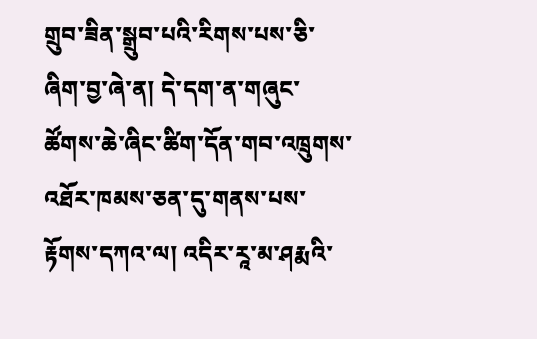གྲུབ་ཟིན་སྒྲུབ་པའི་རིགས་པས་ཅི་ཞིག་བྱ་ཞེ་ན། དེ་དག་ན་གཞུང་ཚོགས་ཆེ་ཞིང་ཚིག་དོན་གབ་འཁྲུགས་འཐོར་ཁམས་ཅན་དུ་གནས་པས་རྟོགས་དཀའ་ལ། འདིར་རཱ་མ་ཤརྨའི་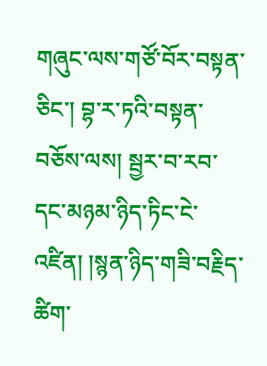གཞུང་ལས་གཙོ་བོར་བསྟན་ཅིང་། བྷ་ར་ཏའི་བསྟན་བཅོས་ལས། སྦྱར་བ་རབ་དང་མཉམ་ཉིད་ཏིང་ངེ་འཛིན། །སྙན་ཉིད་གཟི་བརྗིད་ཚིག་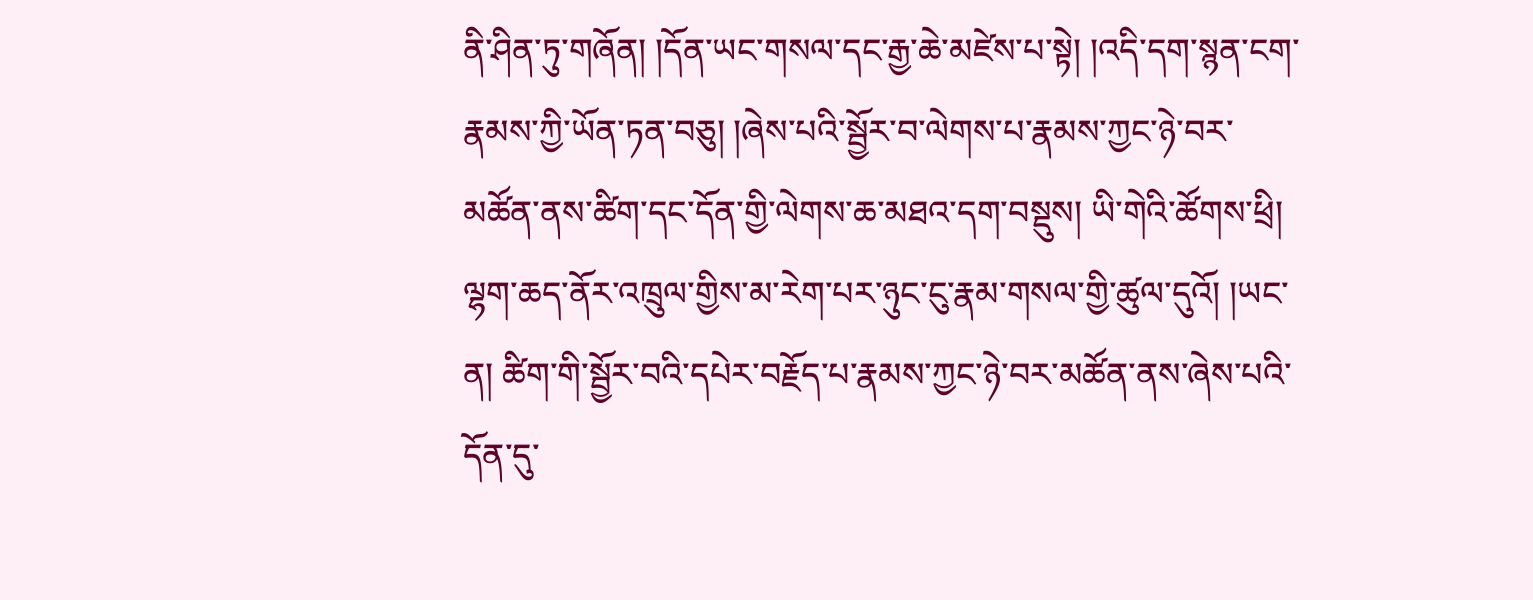ནི་ཤིན་ཏུ་གཞོན། །དོན་ཡང་གསལ་དང་རྒྱ་ཆེ་མཛེས་པ་སྟེ། །འདི་དག་སྙན་ངག་རྣམས་ཀྱི་ཡོན་ཏན་བཅུ། །ཞེས་པའི་སྦྱོར་བ་ལེགས་པ་རྣམས་ཀྱང་ཉེ་བར་མཚོན་ནས་ཚིག་དང་དོན་གྱི་ལེགས་ཆ་མཐའ་དག་བསྡུས། ཡི་གེའི་ཚོགས་ཕྲི། ལྷག་ཆད་ནོར་འཁྲུལ་གྱིས་མ་རེག་པར་ཉུང་ངུ་རྣམ་གསལ་གྱི་ཚུལ་དུའོ། །ཡང་ན། ཚིག་གི་སྦྱོར་བའི་དཔེར་བརྗོད་པ་རྣམས་ཀྱང་ཉེ་བར་མཚོན་ནས་ཞེས་པའི་དོན་དུ་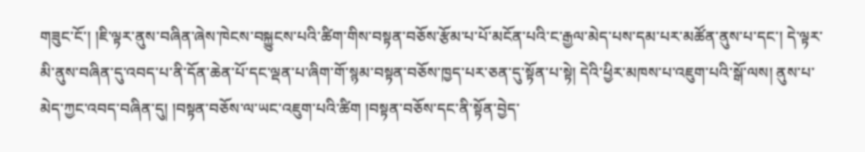གཟུང་ངོ་། །ཇི་ལྟར་ནུས་བཞིན་ཞེས་ཁེངས་བསྐྱུངས་པའི་ཚིག་གིས་བསྟན་བཅོས་རྩོམ་པ་པོ་མངོན་པའི་ང་རྒྱལ་མེད་པས་དམ་པར་མཚོན་ནུས་པ་དང་། དེ་ལྟར་མི་ནུས་བཞིན་དུ་འབད་པ་ནི་དོན་ཆེན་པོ་དང་ལྡན་པ་ཞིག་གོ་སྙམ་བསྟན་བཅོས་ཁྱད་པར་ཅན་དུ་སྟོན་པ་སྟེ། དེའི་ཕྱིར་མཁས་པ་འཇུག་པའི་སྒོ་ལས། ནུས་པ་མེད་ཀྱང་འབད་བཞིན་དུ། །བསྟན་བཅོས་ལ་ཡང་འཇུག་པའི་ཚིག །བསྟན་བཅོས་དང་ནི་སྟོན་བྱེད་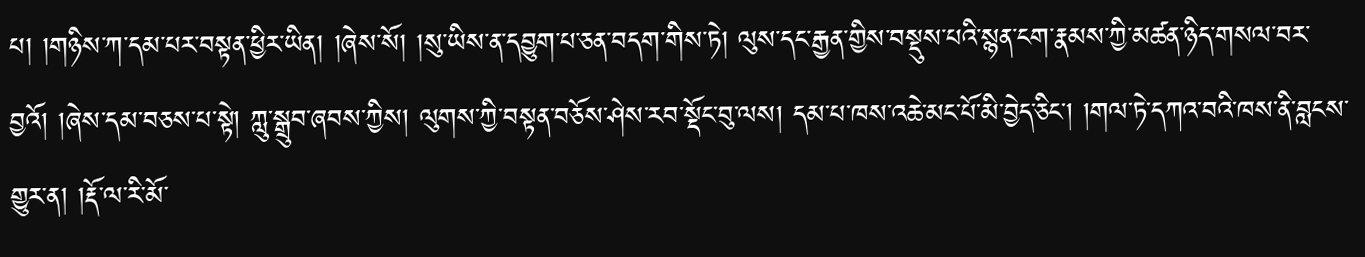པ། །གཉིས་ཀ་དམ་པར་བསྟན་ཕྱིར་ཡིན། །ཞེས་སོ། །སུ་ཡིས་ན་དབྱུག་པ་ཅན་བདག་གིས་ཏེ། ལུས་དང་རྒྱན་གྱིས་བསྡུས་པའི་སྙན་ངག་རྣམས་ཀྱི་མཚན་ཉིད་གསལ་བར་བྱའོ། །ཞེས་དམ་བཅས་པ་སྟེ། ཀླུ་སྒྲུབ་ཞབས་ཀྱིས། ལུགས་ཀྱི་བསྟན་བཅོས་ཤེས་རབ་སྡོང་བུ་ལས། དམ་པ་ཁས་འཆེ་མང་པོ་མི་བྱེད་ཅིང་། །གལ་ཏེ་དཀའ་བའི་ཁས་ནི་བླངས་གྱུར་ན། །རྡོ་ལ་རི་མོ་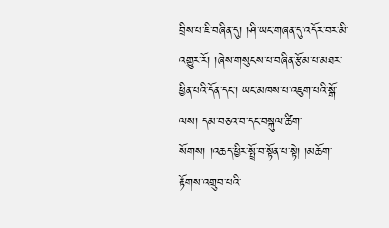བྲིས་པ་ཇི་བཞིན་དུ། །ཤི་ཡང་གཞན་དུ་འདོར་བར་མི་འགྱུར་རོ། །ཞེས་གསུངས་པ་བཞིན་རྩོམ་པ་མཐར་ཕྱིན་པའི་དོན་དང་། ཡང་མཁས་པ་འཇུག་པའི་སྒོ་ལས། དམ་བཅའ་བ་དང་བསྐུལ་ཚིག་སོགས། །འཆད་ཕྱིར་སྤྲོ་བ་སྟོན་པ་སྟེ། །མཆོག་རྟོགས་འགྲུབ་པའི་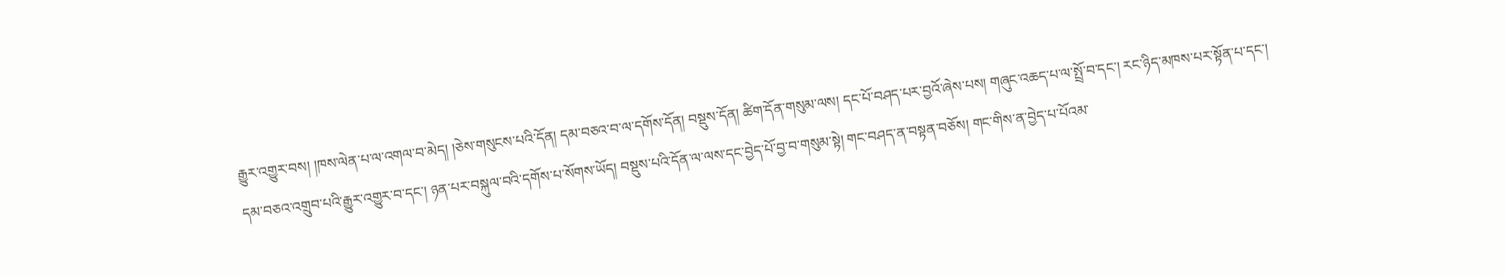རྒྱུར་འགྱུར་བས། །ཁས་ལེན་པ་ལ་འགལ་བ་མེད། །ཅེས་གསུངས་པའི་དོན། དམ་བཅའ་བ་ལ་དགོས་དོན། བསྡུས་དོན། ཚིག་དོན་གསུམ་ལས། དང་པོ་བཤད་པར་བྱའོ་ཞེས་པས། གཞུང་འཆད་པ་ལ་སྤྲོ་བ་དང་། རང་ཉིད་མཁས་པར་སྟོན་པ་དང་། དམ་བཅའ་འགྲུབ་པའི་རྒྱུར་འགྱུར་བ་དང་། ཉན་པར་བསྐུལ་བའི་དགོས་པ་སོགས་ཡོད། བསྡུས་པའི་དོན་ལ་ལས་དང་བྱེད་པོ་བྱ་བ་གསུམ་སྟེ། གང་བཤད་ན་བསྟན་བཅོས། གང་གིས་ན་བྱེད་པ་པོའམ་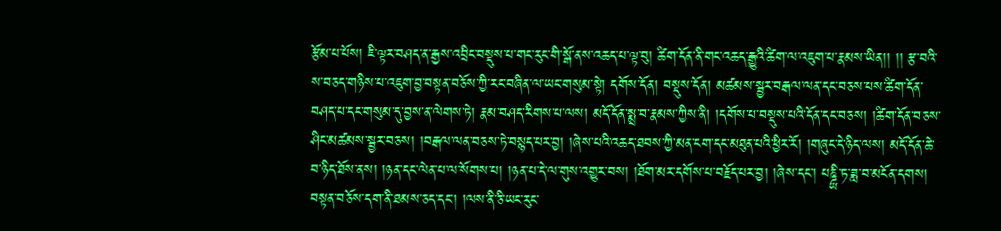རྩོམ་པ་པོས། ཇི་ལྟར་བཤད་ན་རྒྱས་འབྲིང་བསྡུས་པ་གང་རུང་གི་སྒོ་ནས་འཆད་པ་ལྟ་བུ། ཚིག་དོན་ནི་གང་འཆད་རྒྱུའི་ཚིག་ལ་འཇུག་པ་རྣམས་ཡིན།། །། རྩ་བའི་ས་བཅད་གཉིས་པ་འཇུག་བྱ་བསྟན་བཅོས་ཀྱི་རང་བཞིན་ལ་ཡང་གསུམ་སྟེ། དགོས་དོན། བསྡུས་དོན། མཚམས་སྦྱར་བརྒལ་ལན་དང་བཅས་པས་ཚིག་དོན་བཤད་པ་དང་གསུམ་དུ་བྱས་ན་ལེགས་ཏེ། རྣམ་བཤད་རིགས་པ་ལས། མདོ་དོན་སྨྲ་བ་རྣམས་ཀྱིས་ནི། །དགོས་པ་བསྡུས་པའི་དོན་དང་བཅས། །ཚིག་དོན་བཅས་ཤིང་མཚམས་སྦྱར་བཅས། །བརྒལ་ལན་བཅས་ཏེ་བསྙད་པར་བྱ། །ཞེས་པའི་འཆད་ཐབས་ཀྱི་མན་ངག་དང་མཐུན་པའི་ཕྱིར་རོ། །གཞུང་དེ་ཉིད་ལས། མདོ་དོན་ཆེ་བ་ཉིད་ཐོས་ནས། །ཉན་དང་ལེན་པ་ལ་སོགས་པ། །ཉན་པ་དེ་ལ་གུས་འགྱུར་བས། །ཐོག་མར་དགོས་པ་བརྗོད་པར་བྱ། །ཞེས་དང་། པཎྜྻི་ཏ་ཟླ་བ་མངོན་དགས། བསྟན་བཅོས་དག་ནི་ཐམས་ཅད་དང་། །ལས་ནི་ཅི་ཡང་རུང་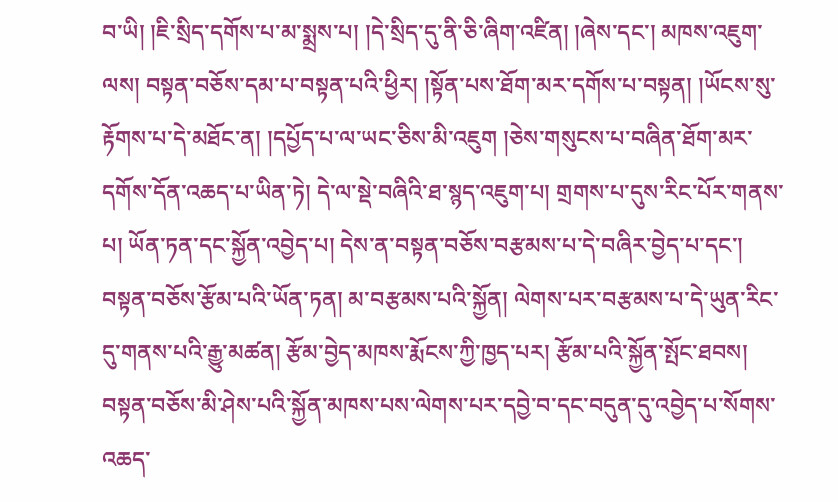བ་ཡི། །ཇི་སྲིད་དགོས་པ་མ་སྨྲས་པ། །དེ་སྲིད་དུ་ནི་ཅི་ཞིག་འཛིན། །ཞེས་དང་། མཁས་འཇུག་ལས། བསྟན་བཅོས་དམ་པ་བསྟན་པའི་ཕྱིར། །སྟོན་པས་ཐོག་མར་དགོས་པ་བསྟན། །ཡོངས་སུ་རྟོགས་པ་དེ་མཐོང་ན། །དཔྱོད་པ་ལ་ཡང་ཅིས་མི་འཇུག །ཅེས་གསུངས་པ་བཞིན་ཐོག་མར་དགོས་དོན་འཆད་པ་ཡིན་ཏེ། དེ་ལ་སྡེ་བཞིའི་ཐ་སྙད་འཇུག་པ། གྲགས་པ་དུས་རིང་པོར་གནས་པ། ཡོན་ཏན་དང་སྐྱོན་འབྱེད་པ། དེས་ན་བསྟན་བཅོས་བརྩམས་པ་དེ་བཞིར་བྱེད་པ་དང་། བསྟན་བཅོས་རྩོམ་པའི་ཡོན་ཏན། མ་བརྩམས་པའི་སྐྱོན། ལེགས་པར་བརྩམས་པ་དེ་ཡུན་རིང་དུ་གནས་པའི་རྒྱུ་མཚན། རྩོམ་བྱེད་མཁས་རྨོངས་ཀྱི་ཁྱད་པར། རྩོམ་པའི་སྐྱོན་སྤོང་ཐབས། བསྟན་བཅོས་མི་ཤེས་པའི་སྐྱོན་མཁས་པས་ལེགས་པར་དབྱེ་བ་དང་བདུན་དུ་འབྱེད་པ་སོགས་འཆད་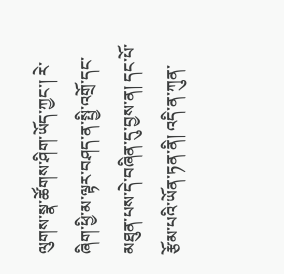ལུགས་སྣ་ཚོགས་ཤིག་ཡོད་ཀྱང་། རེ་ཞིག་ཕྱི་མ་ལྟར་བཤད་ན་སྤྱི་འགྲོ་དང་མཐུན་པས་དེ་བཞིན་དུ་བྱས་ན། དང་པོ་རྩོམ་པའི་ཡོན་ཏན་ནི། འདི་ན་ཀུན་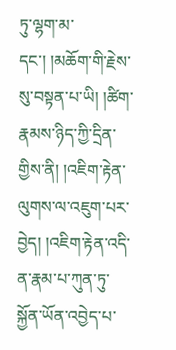ཏུ་ལྷག་མ་དང་། །མཆོག་གི་རྗེས་སུ་བསྟན་པ་ཡི། །ཚིག་རྣམས་ཉིད་ཀྱི་དྲིན་གྱིས་ནི། །འཇིག་རྟེན་ལུགས་ལ་འཇུག་པར་བྱེད། །འཇིག་རྟེན་འདི་ན་རྣམ་པ་ཀུན་ཏུ་སྐྱོན་ཡོན་འབྱེད་པ་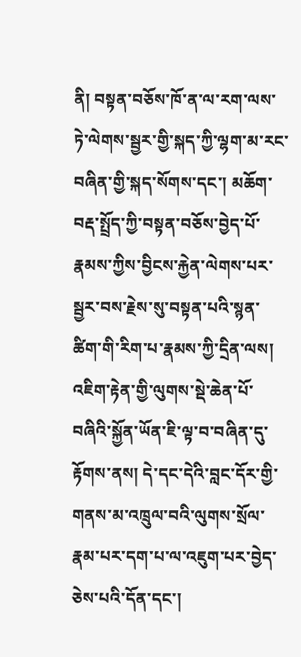ནི། བསྟན་བཅོས་ཁོ་ན་ལ་རག་ལས་ཏེ་ལེགས་སྦྱར་གྱི་སྐད་ཀྱི་ལྷག་མ་རང་བཞིན་གྱི་སྐད་སོགས་དང་། མཆོག་བརྡ་སྤྲོད་ཀྱི་བསྟན་བཅོས་བྱེད་པོ་རྣམས་ཀྱིས་བྱིངས་རྐྱེན་ལེགས་པར་སྦྱར་བས་རྗེས་སུ་བསྟན་པའི་སྙན་ཚིག་གི་རིག་པ་རྣམས་ཀྱི་དྲིན་ལས། འཇིག་རྟེན་གྱི་ལུགས་སྡེ་ཆེན་པོ་བཞིའི་སྐྱོན་ཡོན་ཇི་ལྟ་བ་བཞིན་དུ་རྟོགས་ནས། དེ་དང་དེའི་བླང་དོར་གྱི་གནས་མ་འཁྲུལ་བའི་ལུགས་སྲོལ་རྣམ་པར་དག་པ་ལ་འཇུག་པར་བྱེད་ཅེས་པའི་དོན་དང་།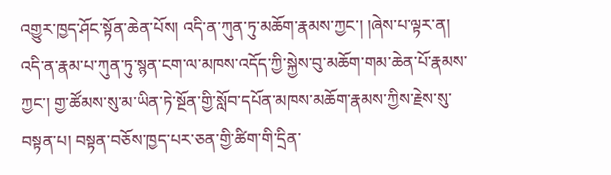འགྱུར་ཁྱད་ཤོང་སྟོན་ཆེན་པོས། འདི་ན་ཀུན་ཏུ་མཆོག་རྣམས་ཀྱང་། །ཞེས་པ་ལྟར་ན། འདི་ན་རྣམ་པ་ཀུན་ཏུ་སྙན་ངག་ལ་མཁས་འདོད་ཀྱི་སྐྱེས་བུ་མཆོག་གམ་ཆེན་པོ་རྣམས་ཀྱང་། གྱ་ཚོམས་སུ་མ་ཡིན་ཏེ་སྔོན་གྱི་སློབ་དཔོན་མཁས་མཆོག་རྣམས་ཀྱིས་རྗེས་སུ་བསྟན་པ། བསྟན་བཅོས་ཁྱད་པར་ཅན་གྱི་ཚིག་གི་དྲིན་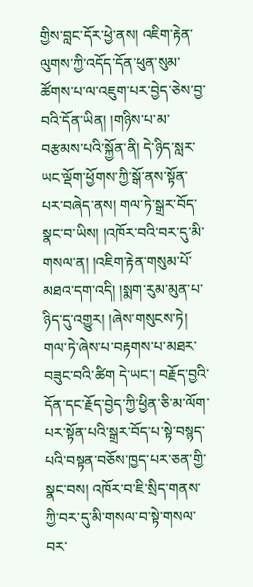གྱིས་བླང་དོར་ཕྱེ་ནས། འཇིག་རྟེན་ལུགས་ཀྱི་འདོད་དོན་ཕུན་སུམ་ཚོགས་པ་ལ་འཇུག་པར་བྱེད་ཅེས་བྱ་བའི་དོན་ཡིན། །གཉིས་པ་མ་བརྩམས་པའི་སྐྱོན་ནི། དེ་ཉིད་སླར་ཡང་ལྡོག་ཕྱོགས་ཀྱི་སྒོ་ནས་སྟོན་པར་བཞེད་ནས། གལ་ཏེ་སྒྲར་བོད་སྣང་བ་ཡིས། །འཁོར་བའི་བར་དུ་མི་གསལ་ན། །འཇིག་རྟེན་གསུམ་པོ་མཐའ་དག་འདི། །སྨག་རུམ་མུན་པ་ཉིད་དུ་འགྱུར། །ཞེས་གསུངས་ཏེ། གལ་ཏེ་ཞེས་པ་བརྟགས་པ་མཐར་བཟུང་བའི་ཚིག དེ་ཡང་། བརྗོད་བྱའི་དོན་དང་རྗོད་བྱེད་ཀྱི་ཕྱིན་ཅི་མ་ལོག་པར་སྟོན་པའི་སྒྲར་བོད་པ་སྟེ་བསྙད་པའི་བསྟན་བཅོས་ཁྱད་པར་ཅན་གྱི་སྣང་བས། འཁོར་བ་ཇི་སྲིད་གནས་ཀྱི་བར་དུ་མི་གསལ་བ་སྟེ་གསལ་བར་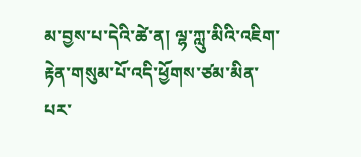མ་བྱས་པ་དེའི་ཚེ་ན། ལྷ་ཀླུ་མིའི་འཇིག་རྟེན་གསུམ་པོ་འདི་ཕྱོགས་ཙམ་མིན་པར་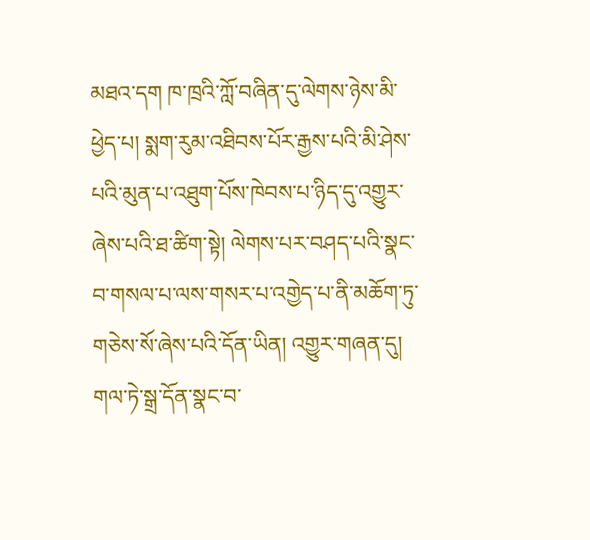མཐའ་དག ཁ་ཁྲའི་ཀློ་བཞིན་དུ་ལེགས་ཉེས་མི་ཕྱེད་པ། སྨག་རུམ་འཐིབས་པོར་རྒྱས་པའི་མི་ཤེས་པའི་མུན་པ་འཐུག་པོས་ཁེབས་པ་ཉིད་དུ་འགྱུར་ཞེས་པའི་ཐ་ཚིག་སྟེ། ལེགས་པར་བཤད་པའི་སྣང་བ་གསལ་པ་ལས་གསར་པ་འགྱེད་པ་ནི་མཆོག་ཏུ་གཅེས་སོ་ཞེས་པའི་དོན་ཡིན། འགྱུར་གཞན་དུ། གལ་ཏེ་སྒྲ་དོན་སྣང་བ་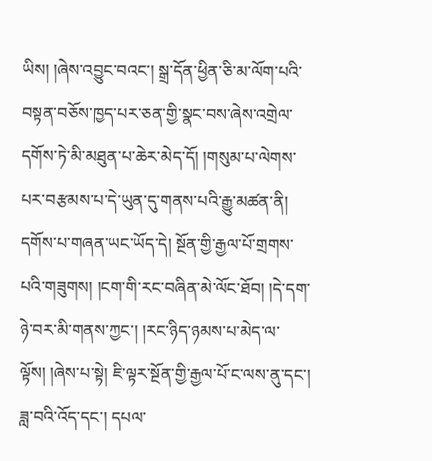ཡིས། །ཞེས་འབྱུང་བའང་། སྒྲ་དོན་ཕྱིན་ཅི་མ་ལོག་པའི་བསྟན་བཅོས་ཁྱད་པར་ཅན་གྱི་སྣང་བས་ཞེས་འགྲེལ་དགོས་ཏེ་མི་མཐུན་པ་ཆེར་མེད་དོ། །གསུམ་པ་ལེགས་པར་བརྩམས་པ་དེ་ཡུན་དུ་གནས་པའི་རྒྱུ་མཚན་ནི། དགོས་པ་གཞན་ཡང་ཡོད་དེ། སྔོན་གྱི་རྒྱལ་པོ་གྲགས་པའི་གཟུགས། །ངག་གི་རང་བཞིན་མེ་ལོང་ཐོབ། །དེ་དག་ཉེ་བར་མི་གནས་ཀྱང་། །རང་ཉིད་ཉམས་པ་མེད་ལ་ལྟོས། །ཞེས་པ་སྟེ། ཇི་ལྟར་སྔོན་གྱི་རྒྱལ་པོ་ང་ལས་ནུ་དང་། ཟླ་བའི་འོད་དང་། དཔལ་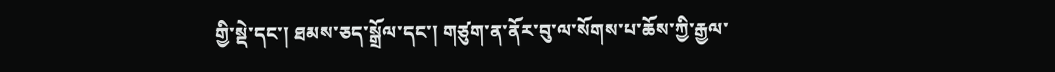གྱི་སྡེ་དང་། ཐམས་ཅད་སྒྲོལ་དང་། གཙུག་ན་ནོར་བུ་ལ་སོགས་པ་ཆོས་ཀྱི་རྒྱལ་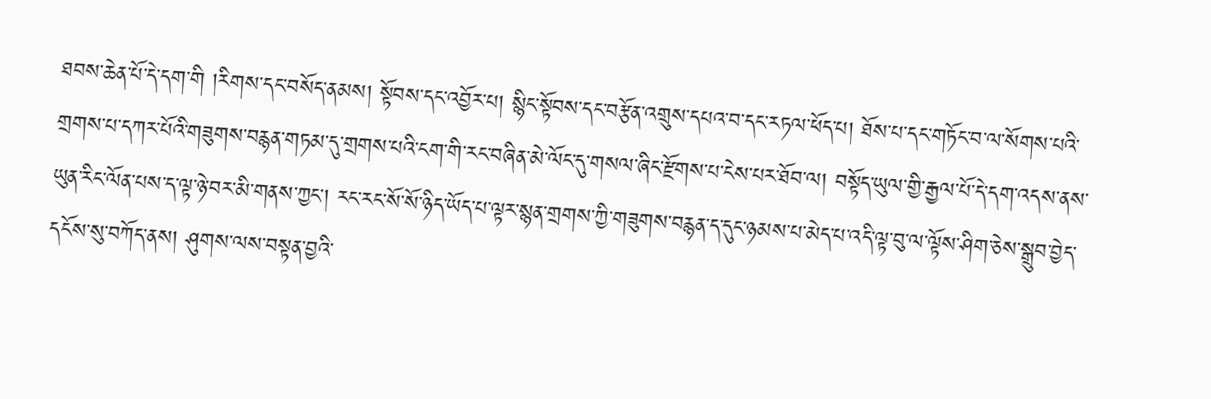ཐབས་ཆེན་པོ་དེ་དག་གི །རིགས་དང་བསོད་ནམས། སྟོབས་དང་འབྱོར་པ། སྙིང་སྟོབས་དང་བརྩོན་འགྲུས་དཔའ་བ་དང་རཏལ་ཕོད་པ། ཐོས་པ་དང་གཏོང་བ་ལ་སོགས་པའི་གྲགས་པ་དཀར་པོའི་གཟུགས་བརྙན་གཏམ་དུ་གྲགས་པའི་ངག་གི་རང་བཞིན་མེ་ལོང་དུ་གསལ་ཞིང་རྫོགས་པ་ངེས་པར་ཐོབ་ལ། བསྟོད་ཡུལ་གྱི་རྒྱལ་པོ་དེ་དག་འདས་ནས་ཡུན་རིང་ལོན་པས་ད་ལྟ་ཉེ་བར་མི་གནས་ཀྱང་། རང་རང་སོ་སོ་ཉིད་ཡོད་པ་ལྟར་སྙན་གྲགས་ཀྱི་གཟུགས་བརྙན་ད་དུང་ཉམས་པ་མེད་པ་འདི་ལྟ་བུ་ལ་ལྟོས་ཤིག་ཅེས་སྒྲུབ་བྱེད་དངོས་སུ་བཀོད་ནས། ཤུགས་ལས་བསྟན་བྱའི་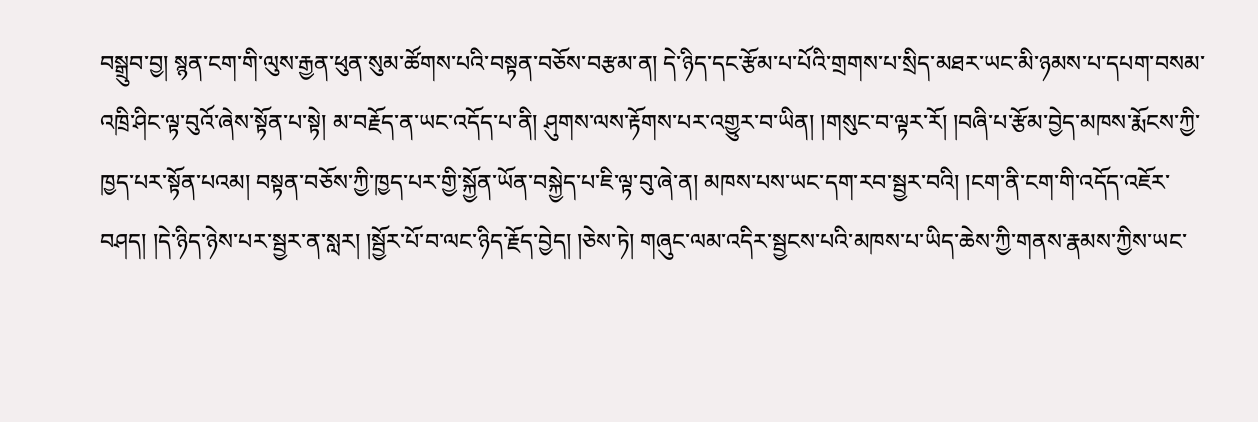བསྒྲུབ་བྱ། སྙན་ངག་གི་ལུས་རྒྱན་ཕུན་སུམ་ཚོགས་པའི་བསྟན་བཅོས་བརྩམ་ན། དེ་ཉིད་དང་རྩོམ་པ་པོའི་གྲགས་པ་སྲིད་མཐར་ཡང་མི་ཉམས་པ་དཔག་བསམ་འཁྲི་ཤིང་ལྟ་བུའོ་ཞེས་སྟོན་པ་སྟེ། མ་བརྗོད་ན་ཡང་འདོད་པ་ནི། ཤུགས་ལས་རྟོགས་པར་འགྱུར་བ་ཡིན། །གསུང་བ་ལྟར་རོ། །བཞི་པ་རྩོམ་བྱེད་མཁས་རྨོངས་ཀྱི་ཁྱད་པར་སྟོན་པའམ། བསྟན་བཅོས་ཀྱི་ཁྱད་པར་གྱི་སྐྱོན་ཡོན་བསྐྱེད་པ་ཇི་ལྟ་བུ་ཞེ་ན། མཁས་པས་ཡང་དག་རབ་སྦྱར་བའི། །ངག་ནི་ངག་གི་འདོད་འཇོར་བཤད། །དེ་ཉིད་ཉེས་པར་སྦྱར་ན་སླར། །སྦྱོར་པོ་བ་ལང་ཉིད་རྗོད་བྱེད། །ཅེས་ཏེ། གཞུང་ལམ་འདིར་སྦྱངས་པའི་མཁས་པ་ཡིད་ཆེས་ཀྱི་གནས་རྣམས་ཀྱིས་ཡང་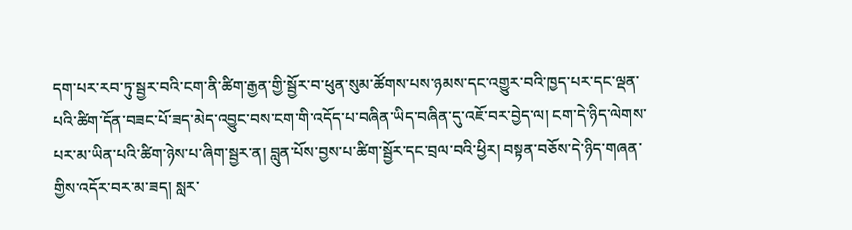དག་པར་རབ་ཏུ་སྦྱར་བའི་ངག་ནི་ཚིག་རྒྱན་གྱི་སྦྱོར་བ་ཕུན་སུམ་ཚོགས་པས་ཉམས་དང་འགྱུར་བའི་ཁྱད་པར་དང་ལྡན་པའི་ཚིག་དོན་བཟང་པོ་ཟད་མེད་འབྱུང་བས་ངག་གི་འདོད་པ་བཞིན་ཡིད་བཞིན་དུ་འཇོ་བར་བྱེད་ལ། ངག་དེ་ཉིད་ལེགས་པར་མ་ཡིན་པའི་ཚིག་ཉེས་པ་ཞིག་སྦྱར་ན། བླུན་པོས་བྱས་པ་ཚིག་སྦྱོར་དང་བྲལ་བའི་ཕྱིར། བསྟན་བཅོས་དེ་ཉིད་གཞན་གྱིས་འདོར་བར་མ་ཟད། སླར་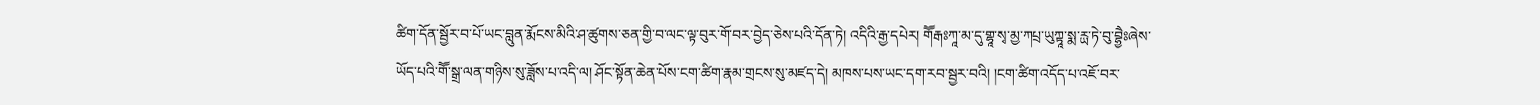ཚིག་དོན་སྦྱོར་བ་པོ་ཡང་བླུན་རྨོངས་མིའི་ཤ་ཚུགས་ཅན་གྱི་བ་ལང་ལྟ་བུར་གོ་བར་བྱེད་ཅེས་པའི་དོན་ཏེ། འདིའི་རྒྱ་དཔེར། གཽརྒཿཀཱ་མ་དུ་གྷཱ་སྭ་མྱ་ཀཔྲ་ཡུཀྟཱ་སྨ་རྻ་ཏེ་བུ་བྷྱཻཿཞེས་ཡོད་པའི་གཽ་སྒྲ་ལན་གཉིས་སུ་ཟློས་པ་འདི་ལ། ཤོང་སྟོན་ཆེན་པོས་ངག་ཚིག་རྣམ་གྲངས་སུ་མཛད་དེ། མཁས་པས་ཡང་དག་རབ་སྦྱར་བའི། །ངག་ཚིག་འདོད་པ་འཇོ་བར་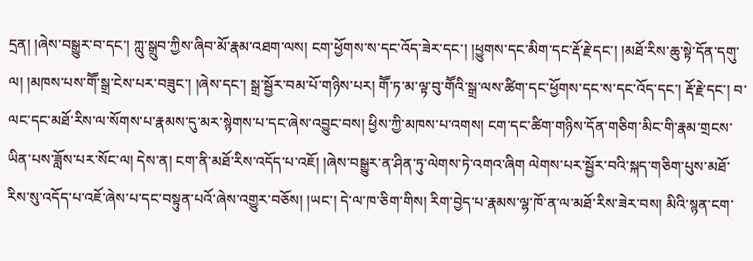དྲན། །ཞེས་བསྒྱུར་བ་དང་། ཀླུ་སྒྲུབ་ཀྱིས་ཞིབ་མོ་རྣམ་འཐག་ལས། ངག་ཕྱོགས་ས་དང་འོད་ཟེར་དང་། །ཕྱུགས་དང་མིག་དང་རྡོ་རྗེ་དང་། །མཐོ་རིས་ཆུ་སྟེ་དོན་དགུ་ལ། །མཁས་པས་གཽ་སྒྲ་ངེས་པར་བཟུང་། །ཞེས་དང་། སྒྲ་སྦྱོར་བམ་པོ་གཉིས་པར། གཽ་ཏ་མ་ལྟ་བུ་གཽའི་སྒྲ་ལས་ཚིག་དང་ཕྱོགས་དང་ས་དང་འོད་དང་། རྡོ་རྗེ་དང་། བ་ལང་དང་མཐོ་རིས་ལ་སོགས་པ་རྣམས་དུ་མར་སྙེགས་པ་དང་ཞེས་འབྱུང་བས། ཕྱིས་ཀྱི་མཁས་པ་འགས། ངག་དང་ཚིག་གཉིས་དོན་གཅིག་མིང་གི་རྣམ་གྲངས་ཡིན་པས་ཟློས་པར་སོང་ལ། དེས་ན། ངག་ནི་མཐོ་རིས་འདོད་པ་འཇོ། །ཞེས་བསྒྱུར་ན་ཤིན་ཏུ་ལེགས་ཏེ་འགའ་ཞིག ལེགས་པར་སྦྱོར་བའི་སྐད་གཅིག་པུས་མཐོ་རིས་སུ་འདོད་པ་འཇོ་ཞེས་པ་དང་བསྟུན་པའོ་ཞེས་འགྱུར་བཅོས། །ཡང་། དེ་ལ་ཁ་ཅིག་གིས། རིག་བྱེད་པ་རྣམས་ལྷ་ཁོ་ན་ལ་མཐོ་རིས་ཟེར་བས། མིའི་སྙན་ངག་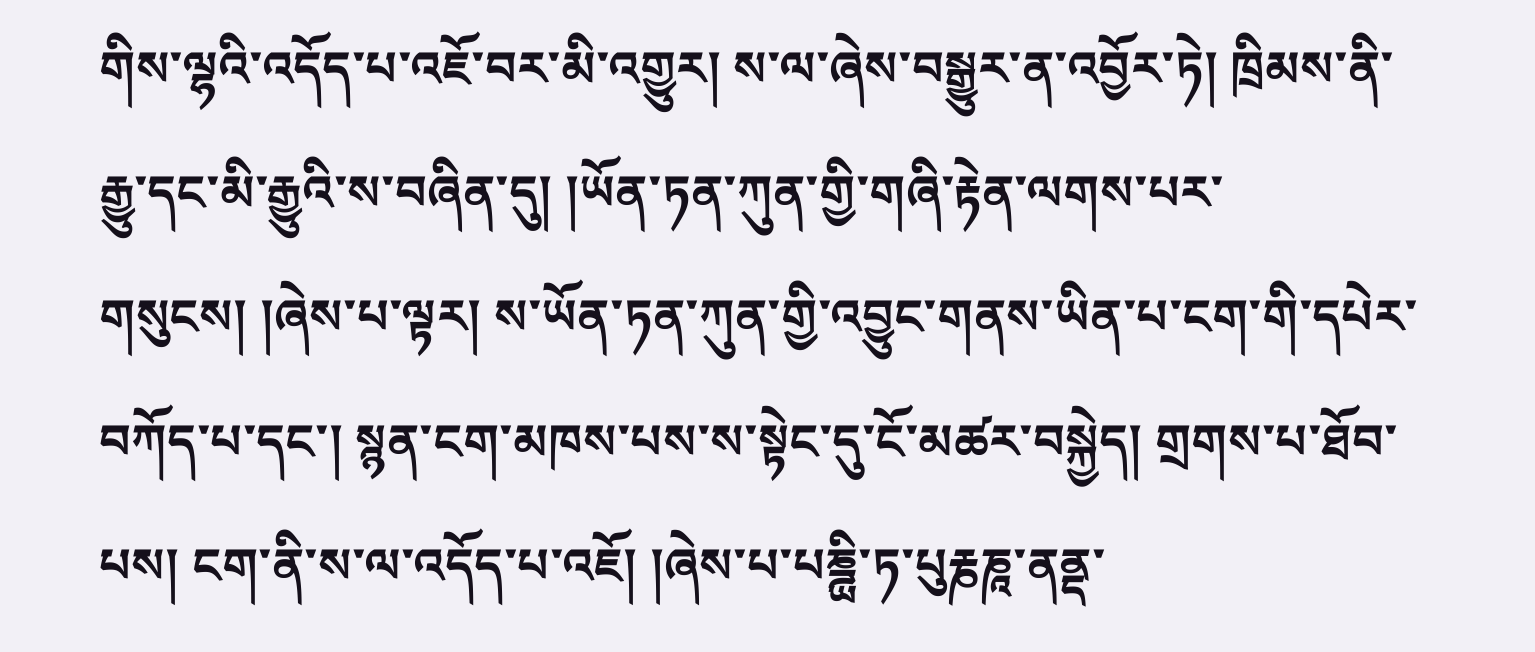གིས་ལྷའི་འདོད་པ་འཇོ་བར་མི་འགྱུར། ས་ལ་ཞེས་བསྒྱུར་ན་འབྱོར་ཏེ། ཁྲིམས་ནི་རྒྱུ་དང་མི་རྒྱུའི་ས་བཞིན་དུ། །ཡོན་ཏན་ཀུན་གྱི་གཞི་རྟེན་ལགས་པར་གསུངས། །ཞེས་པ་ལྟར། ས་ཡོན་ཏན་ཀུན་གྱི་འབྱུང་གནས་ཡིན་པ་ངག་གི་དཔེར་བཀོད་པ་དང་། སྙན་ངག་མཁས་པས་ས་སྟེང་དུ་ངོ་མཚར་བསྐྱེད། གྲགས་པ་ཐོབ་པས། ངག་ནི་ས་ལ་འདོད་པ་འཇོ། །ཞེས་པ་པཎྜྻི་ཏ་པུརྞཎཱ་ནནྡ་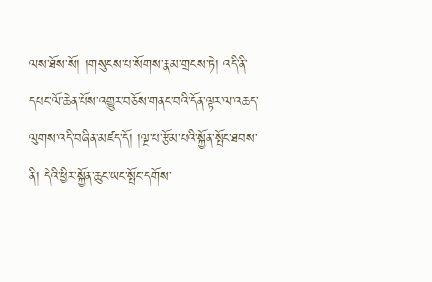ལས་ཐོས་སོ། །གསུངས་པ་སོགས་རྣམ་གྲངས་ཏེ། འདི་ནི་དཔང་ལོ་ཆེན་པོས་འགྱུར་བཅོས་གནང་བའི་དོན་ལྟར་ལ་འཆད་ལུགས་འདི་བཞིན་མཛད་དོ། །ལྔ་པ་རྩོམ་པའི་སྐྱོན་སྤོང་ཐབས་ནི། དེའི་ཕྱིར་སྐྱོན་ཆུང་ཡང་སྤོང་དགོས་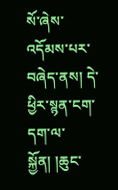སོ་ཞེས་འདོམས་པར་བཞེད་ནས། དེ་ཕྱིར་སྙན་ངག་དག་ལ་སྐྱོན། །ཆུང་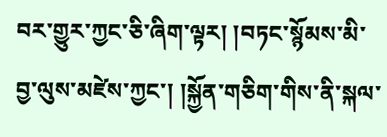བར་གྱུར་ཀྱང་ཅི་ཞིག་ལྟར། །བཏང་སྙོམས་མི་བྱ་ལུས་མཛེས་ཀྱང་། །སྐྱོན་གཅིག་གིས་ནི་སྐལ་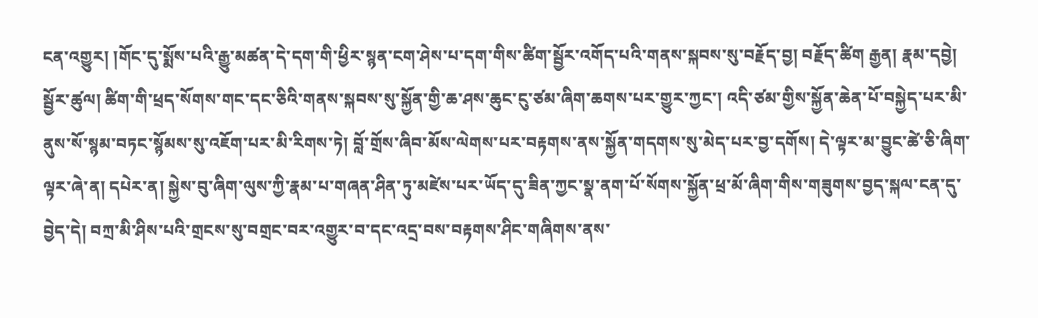ངན་འགྱུར། །གོང་དུ་སྨོས་པའི་རྒྱུ་མཚན་དེ་དག་གི་ཕྱིར་སྙན་ངག་ཤེས་པ་དག་གིས་ཚིག་སྦྱོར་འགོད་པའི་གནས་སྐབས་སུ་བརྗོད་བྱ། བརྗོད་ཚིག རྒྱན། རྣམ་དབྱེ། སྦྱོར་ཚུལ། ཚིག་གི་ཕྲད་སོགས་གང་དང་ཅིའི་གནས་སྐབས་སུ་སྐྱོན་གྱི་ཆ་ཤས་ཆུང་ངུ་ཙམ་ཞིག་ཆགས་པར་གྱུར་ཀྱང་། འདི་ཙམ་གྱིས་སྐྱོན་ཆེན་པོ་བསྐྱེད་པར་མི་ནུས་སོ་སྙམ་བཏང་སྙོམས་སུ་འཇོག་པར་མི་རིགས་ཏེ། བློ་གྲོས་ཞིབ་མོས་ལེགས་པར་བརྟགས་ནས་སྐྱོན་གདགས་སུ་མེད་པར་བྱ་དགོས། དེ་ལྟར་མ་བྱུང་ཚེ་ཅི་ཞིག་ལྟར་ཞེ་ན། དཔེར་ན། སྐྱེས་བུ་ཞིག་ལུས་ཀྱི་རྣམ་པ་གཞན་ཤིན་ཏུ་མཛེས་པར་ཡོད་དུ་ཟིན་ཀྱང་སྣ་ནག་པོ་སོགས་སྐྱོན་ཕྲ་མོ་ཞིག་གིས་གཟུགས་བྱད་སྐལ་ངན་དུ་བྱེད་དེ། བཀྲ་མི་ཤིས་པའི་གྲངས་སུ་བགྲང་བར་འགྱུར་བ་དང་འདྲ་བས་བརྟགས་ཤིང་གཞིགས་ནས་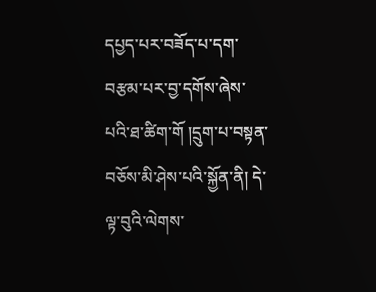དཔྱད་པར་བཟོད་པ་དག་བརྩམ་པར་བྱ་དགོས་ཞེས་པའི་ཐ་ཚིག་གོ །དྲུག་པ་བསྟན་བཅོས་མི་ཤེས་པའི་སྐྱོན་ནི། དེ་ལྟ་བུའི་ལེགས་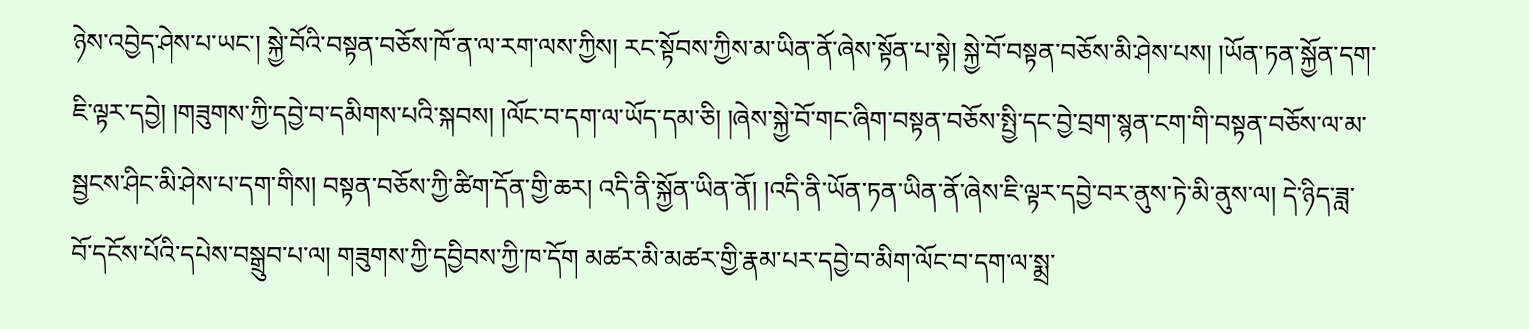ཉེས་འབྱེད་ཤེས་པ་ཡང་། སྐྱེ་བོའི་བསྟན་བཅོས་ཁོ་ན་ལ་རག་ལས་ཀྱིས། རང་སྟོབས་ཀྱིས་མ་ཡིན་ནོ་ཞེས་སྟོན་པ་སྟེ། སྐྱེ་བོ་བསྟན་བཅོས་མི་ཤེས་པས། །ཡོན་ཏན་སྐྱོན་དག་ཇི་ལྟར་དབྱེ། །གཟུགས་ཀྱི་དབྱེ་བ་དམིགས་པའི་སྐབས། །ལོང་བ་དག་ལ་ཡོད་དམ་ཅི། །ཞེས་སྐྱེ་བོ་གང་ཞིག་བསྟན་བཅོས་སྤྱི་དང་བྱེ་བྲག་སྙན་ངག་གི་བསྟན་བཅོས་ལ་མ་སྦྱངས་ཤིང་མི་ཤེས་པ་དག་གིས། བསྟན་བཅོས་ཀྱི་ཚིག་དོན་གྱི་ཆར། འདི་ནི་སྐྱོན་ཡིན་ནོ། །འདི་ནི་ཡོན་ཏན་ཡིན་ནོ་ཞེས་ཇི་ལྟར་དབྱེ་བར་ནུས་ཏེ་མི་ནུས་ལ། དེ་ཉིད་ཟླ་བོ་དངོས་པོའི་དཔེས་བསྒྲུབ་པ་ལ། གཟུགས་ཀྱི་དབྱིབས་ཀྱི་ཁ་དོག མཚར་མི་མཚར་གྱི་རྣམ་པར་དབྱེ་བ་མིག་ལོང་བ་དག་ལ་སྨྲ་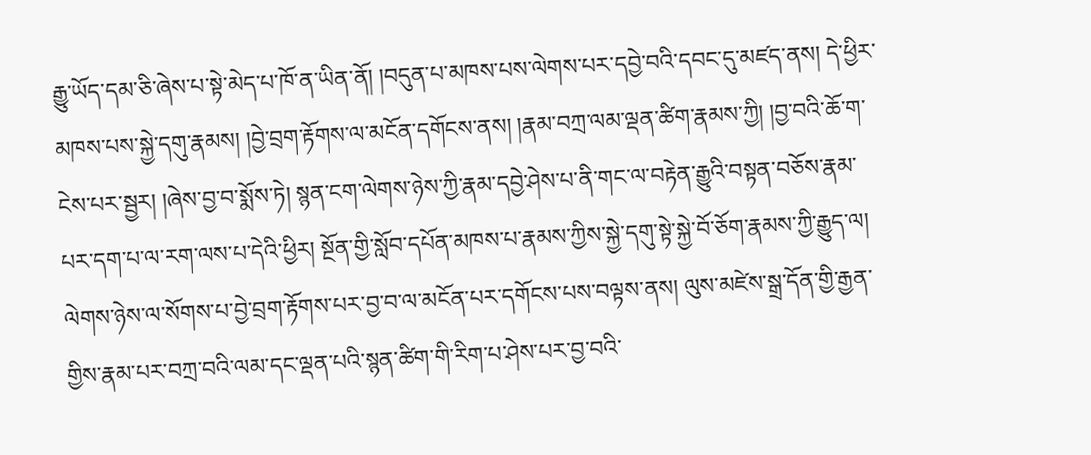རྒྱུ་ཡོད་དམ་ཅི་ཞེས་པ་སྟེ་མེད་པ་ཁོ་ན་ཡིན་ནོ། །བདུན་པ་མཁས་པས་ལེགས་པར་དབྱེ་བའི་དབང་དུ་མཛད་ནས། དེ་ཕྱིར་མཁས་པས་སྐྱེ་དགུ་རྣམས། །བྱེ་བྲག་རྟོགས་ལ་མངོན་དགོངས་ནས། །རྣམ་བཀྲ་ལམ་ལྡན་ཚིག་རྣམས་ཀྱི། །བྱ་བའི་ཆོ་ག་ངེས་པར་སྦྱར། །ཞེས་བྱ་བ་སྨོས་ཏེ། སྙན་ངག་ལེགས་ཉེས་ཀྱི་རྣམ་དབྱེ་ཤེས་པ་ནི་གང་ལ་བརྟེན་རྒྱུའི་བསྟན་བཅོས་རྣམ་པར་དག་པ་ལ་རག་ལས་པ་དེའི་ཕྱིར། སྔོན་གྱི་སློབ་དཔོན་མཁས་པ་རྣམས་ཀྱིས་སྐྱེ་དགུ་སྟེ་སྐྱེ་བོ་ཅོག་རྣམས་ཀྱི་རྒྱུད་ལ། ལེགས་ཉེས་ལ་སོགས་པ་བྱེ་བྲག་རྟོགས་པར་བྱ་བ་ལ་མངོན་པར་དགོངས་པས་བལྟས་ནས། ལུས་མཛེས་སྒྲ་དོན་གྱི་རྒྱན་གྱིས་རྣམ་པར་བཀྲ་བའི་ལམ་དང་ལྡན་པའི་སྙན་ཚིག་གི་རིག་པ་ཤེས་པར་བྱ་བའི་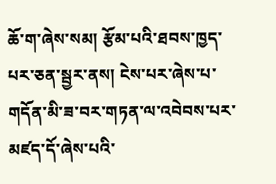ཆོ་ག་ཞེས་སམ། རྩོམ་པའི་ཐབས་ཁྱད་པར་ཅན་སྦྱར་ནས། ངེས་པར་ཞེས་པ་གདོན་མི་ཟ་བར་གཏན་ལ་འབེབས་པར་མཛད་དོ་ཞེས་པའི་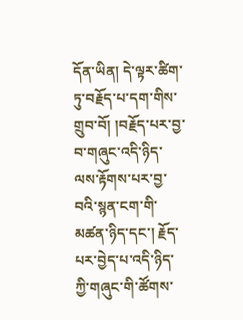དོན་ཡིན། དེ་ལྟར་ཚིག་ཏུ་བརྗོད་པ་དག་གིས་གྲུབ་བོ། །བརྗོད་པར་བྱ་བ་གཞུང་འདི་ཉིད་ལས་རྟོགས་པར་བྱ་བའི་སྙན་ངག་གི་མཚན་ཉིད་དང་། རྗོད་པར་བྱེད་པ་འདི་ཉིད་ཀྱི་གཞུང་གི་ཚོགས་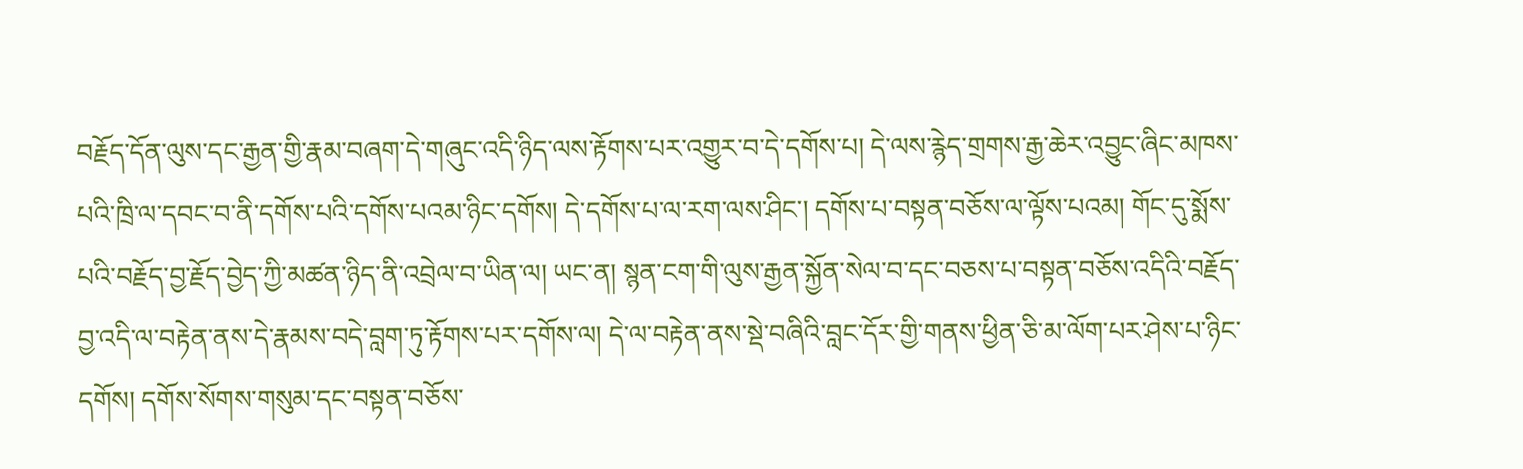བརྗོད་དོན་ལུས་དང་རྒྱན་གྱི་རྣམ་བཞག་དེ་གཞུང་འདི་ཉིད་ལས་རྟོགས་པར་འགྱུར་བ་དེ་དགོས་པ། དེ་ལས་རྙེད་གྲགས་རྒྱ་ཆེར་འབྱུང་ཞིང་མཁས་པའི་ཁྲི་ལ་དབང་བ་ནི་དགོས་པའི་དགོས་པའམ་ཉིང་དགོས། དེ་དགོས་པ་ལ་རག་ལས་ཤིང་། དགོས་པ་བསྟན་བཅོས་ལ་ལྟོས་པའམ། གོང་དུ་སྨོས་པའི་བརྗོད་བྱ་རྗོད་བྱེད་ཀྱི་མཚན་ཉིད་ནི་འབྲེལ་བ་ཡིན་ལ། ཡང་ན། སྙན་ངག་གི་ལུས་རྒྱན་སྐྱོན་སེལ་བ་དང་བཅས་པ་བསྟན་བཅོས་འདིའི་བརྗོད་བྱ་འདི་ལ་བརྟེན་ནས་དེ་རྣམས་བདེ་བླག་ཏུ་རྟོགས་པར་དགོས་ལ། དེ་ལ་བརྟེན་ནས་སྡེ་བཞིའི་བླང་དོར་གྱི་གནས་ཕྱིན་ཅི་མ་ལོག་པར་ཤེས་པ་ཉིང་དགོས། དགོས་སོགས་གསུམ་དང་བསྟན་བཅོས་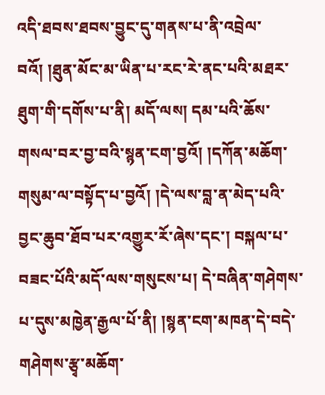འདི་ཐབས་ཐབས་བྱུང་དུ་གནས་པ་ནི་འབྲེལ་བའོ། །ཐུན་མོང་མ་ཡིན་པ་རང་རེ་ནང་པའི་མཐར་ཐུག་གི་དགོས་པ་ནི། མདོ་ལས། དམ་པའི་ཆོས་གསལ་བར་བྱ་བའི་སྙན་ངག་བྱའོ། །དཀོན་མཆོག་གསུམ་ལ་བསྟོད་པ་བྱའོ། །དེ་ལས་བླ་ན་མེད་པའི་བྱང་ཆུབ་ཐོབ་པར་འགྱུར་རོ་ཞེས་དང་། བསྐལ་པ་བཟང་པོའི་མདོ་ལས་གསུངས་པ། དེ་བཞིན་གཤེགས་པ་དུས་མཁྱེན་རྒྱལ་པོ་ནི། །སྙན་ངག་མཁན་དེ་བདེ་གཤེགས་རྩྭ་མཆོག་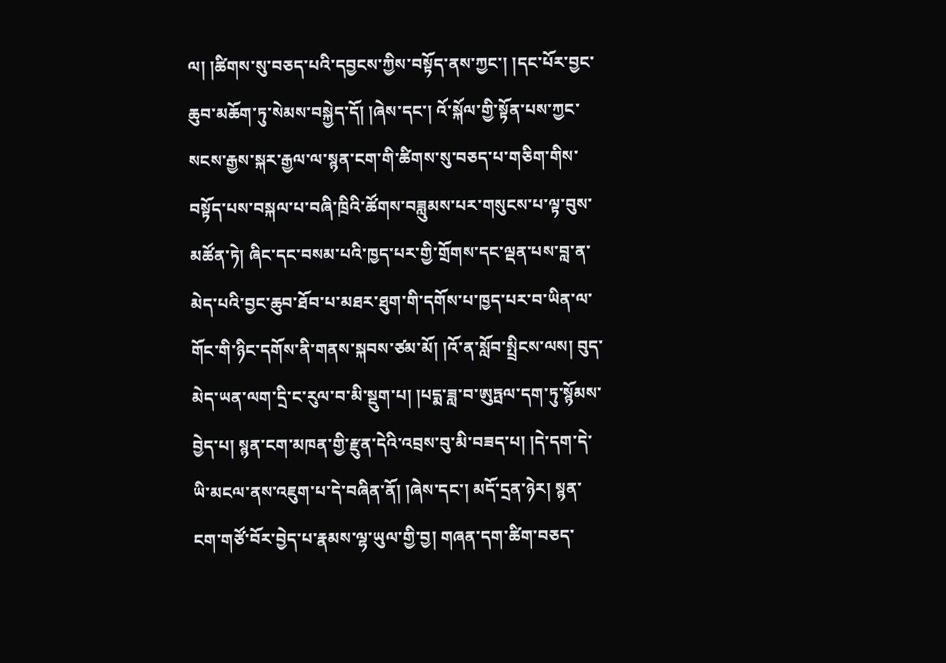ལ། །ཚིགས་སུ་བཅད་པའི་དབྱངས་ཀྱིས་བསྟོད་ནས་ཀྱང་། །དང་པོར་བྱང་ཆུབ་མཆོག་ཏུ་སེམས་བསྐྱེད་དོ། །ཞེས་དང་། འོ་སྐོལ་གྱི་སྟོན་པས་ཀྱང་སངས་རྒྱས་སྐར་རྒྱལ་ལ་སྙན་ངག་གི་ཚིགས་སུ་བཅད་པ་གཅིག་གིས་བསྟོད་པས་བསྐལ་པ་བཞི་ཁྲིའི་ཚོགས་བཟླུམས་པར་གསུངས་པ་ལྟ་བུས་མཚོན་ཏེ། ཞིང་དང་བསམ་པའི་ཁྱད་པར་གྱི་གྲོགས་དང་ལྡན་པས་བླ་ན་མེད་པའི་བྱང་ཆུབ་ཐོབ་པ་མཐར་ཐུག་གི་དགོས་པ་ཁྱད་པར་བ་ཡིན་ལ་གོང་གི་ཉིང་དགོས་ནི་གནས་སྐབས་ཙམ་མོ། །འོ་ན་སློབ་སྤྲིངས་ལས། བུད་མེད་ཡན་ལག་དྲི་ང་རུལ་བ་མི་སྡུག་པ། །པདྨ་ཟླ་བ་ཨུཏྤལ་དག་ཏུ་སྙོམས་བྱེད་པ། སྙན་ངག་མཁན་གྱི་རྫུན་དེའི་འབྲས་བུ་མི་བཟད་པ། །དེ་དག་དེ་ཡི་མངལ་ནས་འཇུག་པ་དེ་བཞིན་ནོ། །ཞེས་དང་། མདོ་དྲན་ཉེར། སྙན་ངག་གཙོ་བོར་བྱེད་པ་རྣམས་ལྷ་ཡུལ་གྱི་བྱ། གཞན་དག་ཚིག་བཅད་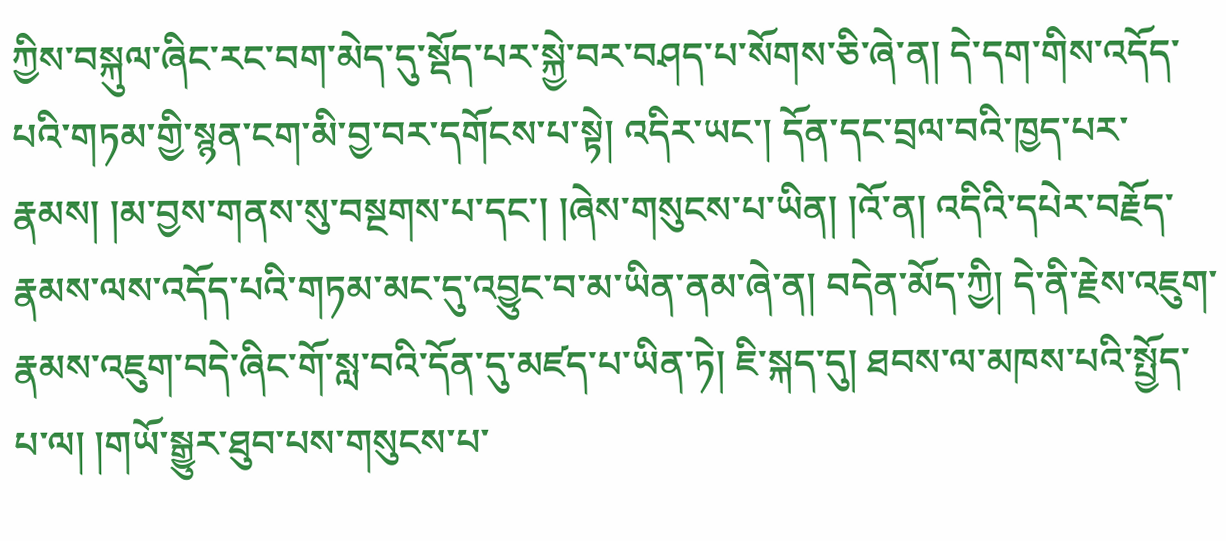ཀྱིས་བསྐུལ་ཞིང་རང་བག་མེད་དུ་སྡོད་པར་སྐྱེ་བར་བཤད་པ་སོགས་ཅི་ཞེ་ན། དེ་དག་གིས་འདོད་པའི་གཏམ་གྱི་སྙན་ངག་མི་བྱ་བར་དགོངས་པ་སྟེ། འདིར་ཡང་། དོན་དང་བྲལ་བའི་ཁྱད་པར་རྣམས། །མ་བྱས་གནས་སུ་བསྔགས་པ་དང་། །ཞེས་གསུངས་པ་ཡིན། །འོ་ན། འདིའི་དཔེར་བརྗོད་རྣམས་ལས་འདོད་པའི་གཏམ་མང་དུ་འབྱུང་བ་མ་ཡིན་ནམ་ཞེ་ན། བདེན་མོད་ཀྱི། དེ་ནི་རྗེས་འཇུག་རྣམས་འཇུག་བདེ་ཞིང་གོ་སླ་བའི་དོན་དུ་མཛད་པ་ཡིན་ཏེ། ཇི་སྐད་དུ། ཐབས་ལ་མཁས་པའི་སྤྱོད་པ་ལ། །གཡོ་སྒྱུར་ཐུབ་པས་གསུངས་པ་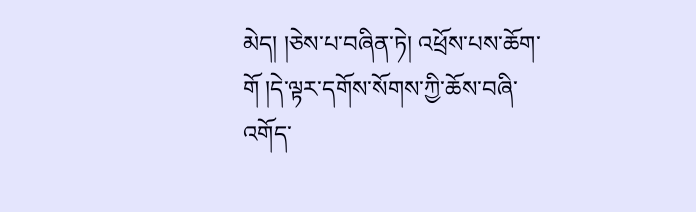མེད། །ཅེས་པ་བཞིན་ཏེ། འཕྲོས་པས་ཆོག་གོ །དེ་ལྟར་དགོས་སོགས་ཀྱི་ཆོས་བཞི་འགོད་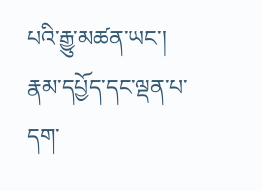པའི་རྒྱུ་མཚན་ཡང་། རྣམ་དཔྱོད་དང་ལྡན་པ་དག་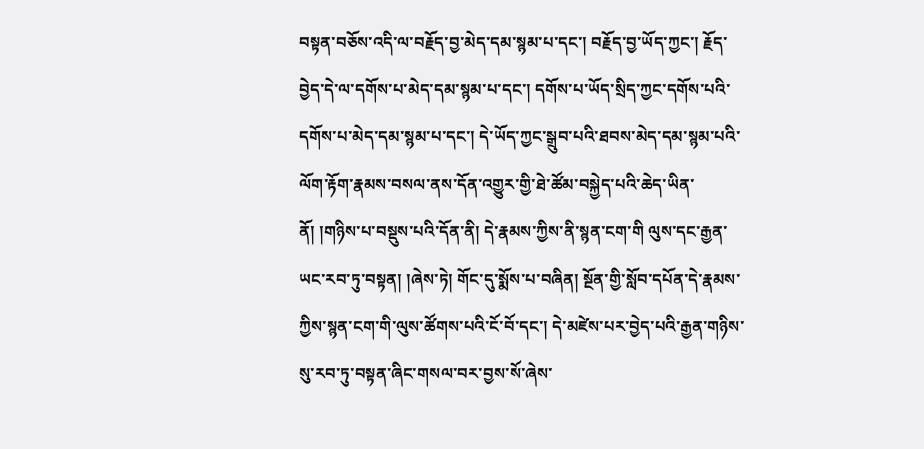བསྟན་བཅོས་འདི་ལ་བརྗོད་བྱ་མེད་དམ་སྙམ་པ་དང་། བརྗོད་བྱ་ཡོད་ཀྱང་། རྗོད་བྱེད་དེ་ལ་དགོས་པ་མེད་དམ་སྙམ་པ་དང་། དགོས་པ་ཡོད་སྲིད་ཀྱང་དགོས་པའི་དགོས་པ་མེད་དམ་སྙམ་པ་དང་། དེ་ཡོད་ཀྱང་སྒྲུབ་པའི་ཐབས་མེད་དམ་སྙམ་པའི་ལོག་རྟོག་རྣམས་བསལ་ནས་དོན་འགྱུར་གྱི་ཐེ་ཚོམ་བསྐྱེད་པའི་ཆེད་ཡིན་ནོ། །གཉིས་པ་བསྡུས་པའི་དོན་ནི། དེ་རྣམས་ཀྱིས་ནི་སྙན་ངག་གི ལུས་དང་རྒྱན་ཡང་རབ་ཏུ་བསྟན། །ཞེས་ཏེ། གོང་དུ་སྨོས་པ་བཞིན། སྔོན་གྱི་སློབ་དཔོན་དེ་རྣམས་ཀྱིས་སྙན་ངག་གི་ལུས་ཚོགས་པའི་ངོ་བོ་དང་། དེ་མཛེས་པར་བྱེད་པའི་རྒྱན་གཉིས་སུ་རབ་ཏུ་བསྟན་ཞིང་གསལ་བར་བྱས་སོ་ཞེས་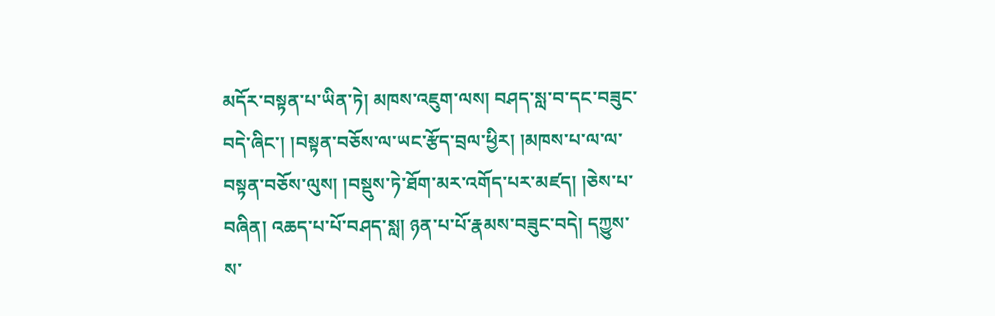མདོར་བསྟན་པ་ཡིན་ཏེ། མཁས་འཇུག་ལས། བཤད་སླ་བ་དང་བཟུང་བདེ་ཞིང་། །བསྟན་བཅོས་ལ་ཡང་རྩོད་བྲལ་ཕྱིར། །མཁས་པ་ལ་ལ་བསྟན་བཅོས་ལུས། །བསྡུས་ཏེ་ཐོག་མར་འགོད་པར་མཛད། །ཅེས་པ་བཞིན། འཆད་པ་པོ་བཤད་སླ། ཉན་པ་པོ་རྣམས་བཟུང་བདེ། དཀྱུས་ས་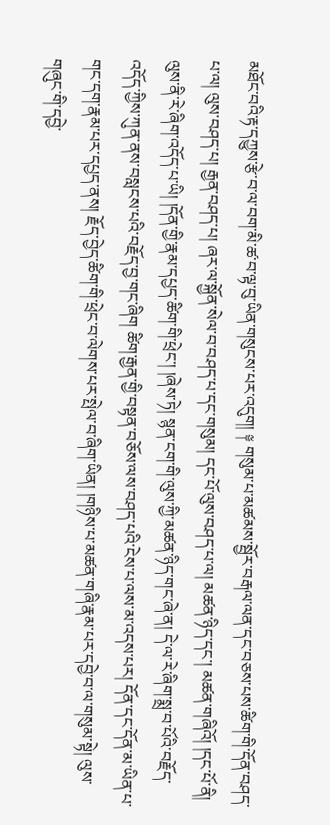མཐོང་བའི་རྟ་དཀྱུས་རྩེ་བ་ལ་བག་མི་ཚ་བ་ལྟ་བུ་ཡིན་གསུངས་པར་འདུག། ༈ གསུམ་པ་མཚམས་སྦྱོར་བརྒལ་ལན་དང་བཅས་པས་ཚིག་གི་དོན་བཤད་པ་ལ། ལུས་བཤད་པ། རྒྱན་བཤད་པ། ཞར་ལ་སྐྱོན་སེལ་བ་བཤད་པ་དང་གསུམ། དང་པོ་ལུས་བཤད་པ་ལ། མཚན་ཉིད་དང་། མཚན་གཞིའོ། །དང་པོ་ནི། ལུས་ནི་རེ་ཞིག་འདོད་པ་ཡི། །དོན་གྱི་རྣམ་དཔྱད་ཚིག་གི་ཕྲེང་། །ཞེས་ཏེ། སྙན་ངག་གི་ལུས་ཀྱི་མཚན་ཉིད་གང་ཞེ་ན། དེ་ལ་རེ་ཞིག་སྨྲ་བ་པོའི་བརྗོད་འདོད་ཀྱིས་ཀུན་ནས་བསླངས་པའི་བརྗོད་བྱ་གང་ཞིག ཚིག་རྒྱན་གྱི་བསྟན་བཅོས་ལས་བཤད་པའི་ངེས་པ་ལས་མ་འདས་པར། དོན་དང་དོན་མ་ཡིན་པ་གང་དག་རྣམ་པར་དཔྱད་ནས། རྗོད་བྱེད་ཚིག་གི་ཕྲེང་བ་ལེགས་པར་སྤེལ་བ་ཞིག་ཡིན། །གཉིས་པ་མཚན་གཞི་རྣམ་པར་དབྱེ་བ་ལ་གསུམ་སྟེ། ལུས་གཞུང་གི་དབྱེ་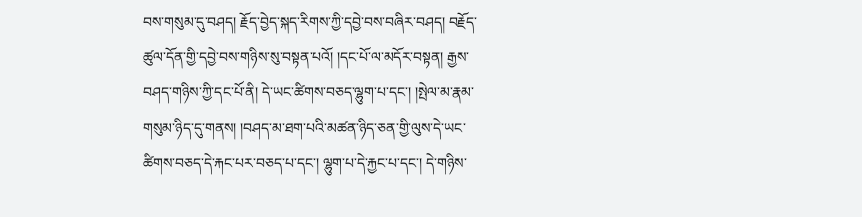བས་གསུམ་དུ་བཤད། རྗོད་བྱེད་སྐད་རིགས་ཀྱི་དབྱེ་བས་བཞིར་བཤད། བརྗོད་ཚུལ་དོན་གྱི་དབྱེ་བས་གཉིས་སུ་བསྟན་པའོ། །དང་པོ་ལ་མདོར་བསྟན། རྒྱས་བཤད་གཉིས་ཀྱི་དང་པོ་ནི། དེ་ཡང་ཚིགས་བཅད་ལྷུག་པ་དང་། །སྤེལ་མ་རྣམ་གསུམ་ཉིད་དུ་གནས། །བཤད་མ་ཐག་པའི་མཚན་ཉིད་ཅན་གྱི་ལུས་དེ་ཡང་ཚིགས་བཅད་དེ་རྐང་པར་བཅད་པ་དང་། ལྷུག་པ་དེ་རྐྱང་པ་དང་། དེ་གཉིས་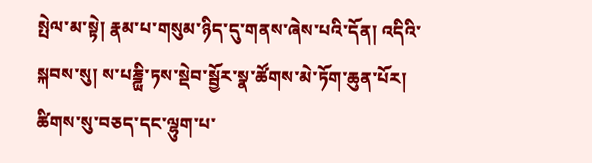སྤེལ་མ་སྟེ། རྣམ་པ་གསུམ་ཉིད་དུ་གནས་ཞེས་པའི་དོན། འདིའི་སྐབས་སུ། ས་པཎྜྻི་ཏས་སྡེབ་སྦྱོར་སྣ་ཚོགས་མེ་ཏོག་ཆུན་པོར། ཚིགས་སུ་བཅད་དང་ལྷུག་པ་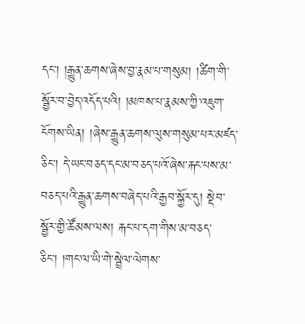དང་། །རྒྱུན་ཆགས་ཞེས་བྱ་རྣམ་པ་གསུམ། །ཚིག་གི་སྦྱོར་བ་བྱེད་འདོད་པའི། །མཁས་པ་རྣམས་ཀྱི་འཇུག་ངོགས་ཡིན། །ཞེས་རྒྱུན་ཆགས་ལུས་གསུམ་པར་མཛད་ཅིང་། དེ་ཡང་བཅད་དང་མ་བཅད་པའོ་ཞེས་རྐང་པས་མ་བཅད་པའི་རྒྱུན་ཆགས་བཞེད་པའི་རྒྱབ་སྐྱོར་དུ། སྡེབ་སྦྱོར་གྱི་ཚོམས་ལས། རྐང་པ་དག་གིས་མ་བཅད་ཅིང་། །གང་ལ་ཡི་གེ་སྦྲེལ་ལེགས་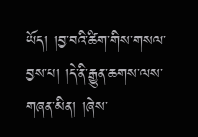ཡོད། །བྱ་བའི་ཚིག་གིས་གསལ་བྱས་པ། །དེ་ནི་རྒྱུན་ཆགས་ལས་གཞན་མིན། །ཞེས་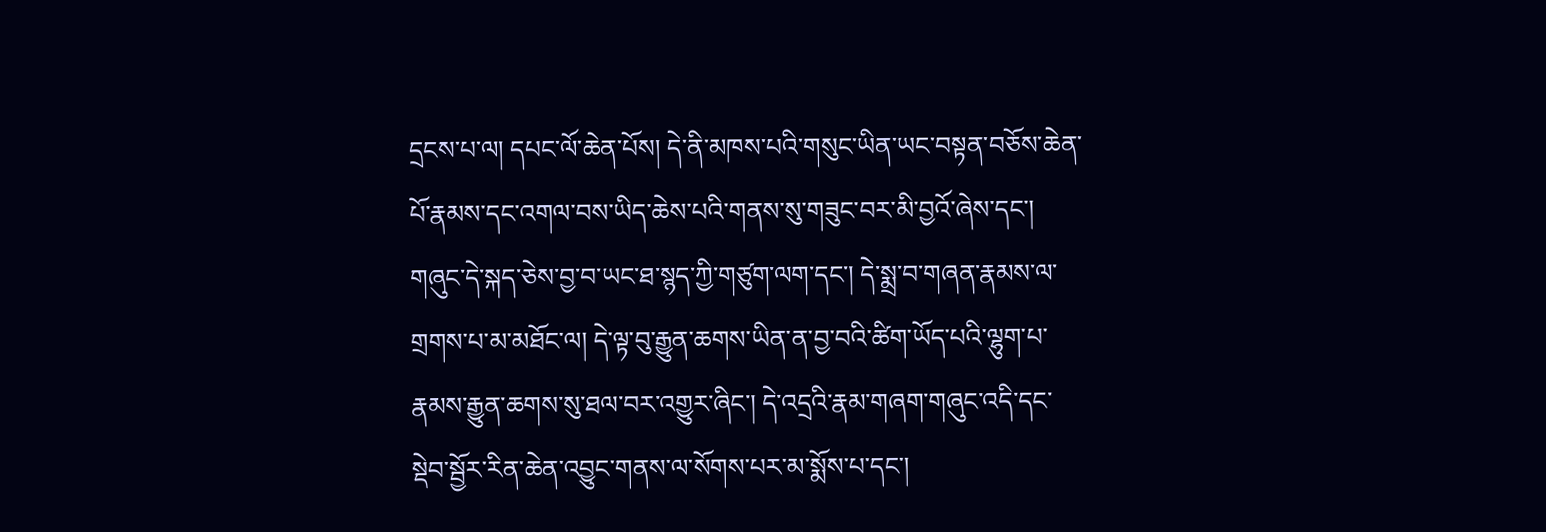དྲངས་པ་ལ། དཔང་ལོ་ཆེན་པོས། དེ་ནི་མཁས་པའི་གསུང་ཡིན་ཡང་བསྟན་བཅོས་ཆེན་པོ་རྣམས་དང་འགལ་བས་ཡིད་ཆེས་པའི་གནས་སུ་གཟུང་བར་མི་བྱའོ་ཞེས་དང་། གཞུང་དེ་སྐད་ཅེས་བྱ་བ་ཡང་ཐ་སྙད་ཀྱི་གཙུག་ལག་དང་། དེ་སྨྲ་བ་གཞན་རྣམས་ལ་གྲགས་པ་མ་མཐོང་ལ། དེ་ལྟ་བུ་རྒྱུན་ཆགས་ཡིན་ན་བྱ་བའི་ཚིག་ཡོད་པའི་ལྷུག་པ་རྣམས་རྒྱུན་ཆགས་སུ་ཐལ་བར་འགྱུར་ཞིང་། དེ་འདྲའི་རྣམ་གཞག་གཞུང་འདི་དང་སྡེབ་སྦྱོར་རིན་ཆེན་འབྱུང་གནས་ལ་སོགས་པར་མ་སྨོས་པ་དང་།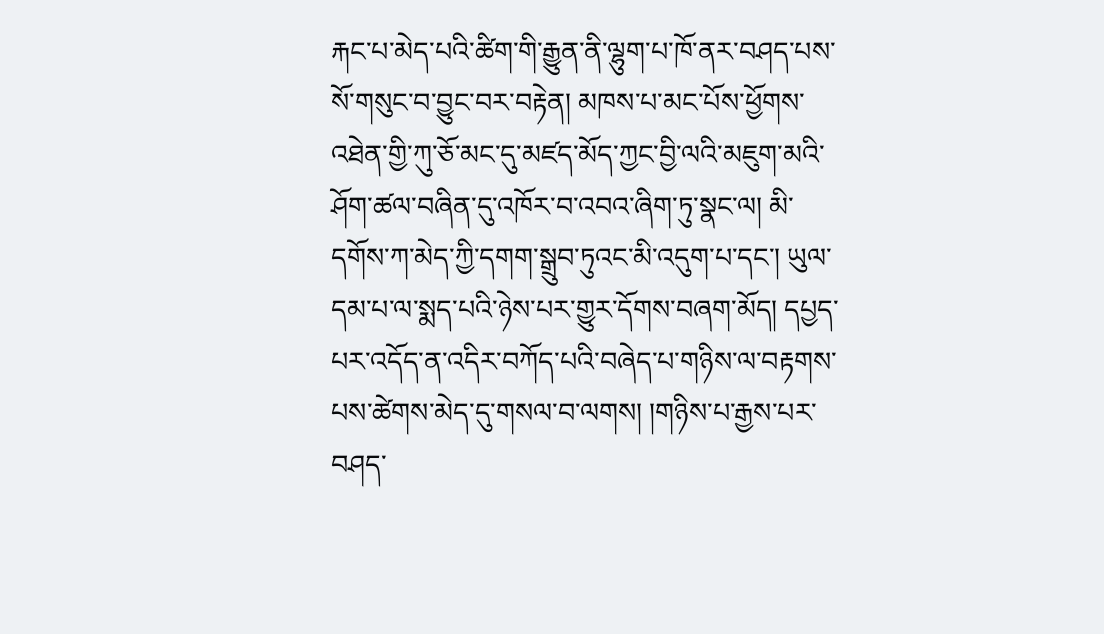རྐང་པ་མེད་པའི་ཚིག་གི་རྒྱུན་ནི་ལྷུག་པ་ཁོ་ནར་བཤད་པས་སོ་གསུང་བ་བྱུང་བར་བརྟེན། མཁས་པ་མང་པོས་ཕྱོགས་འཐེན་གྱི་ཀུ་ཅོ་མང་དུ་མཛད་མོད་ཀྱང་བྱི་ལའི་མཇུག་མའི་ཤོག་ཚལ་བཞིན་དུ་འཁོར་བ་འབའ་ཞིག་ཏུ་སྣང་ལ། མི་དགོས་ཀ་མེད་ཀྱི་དགག་སྒྲུབ་ཏུའང་མི་འདུག་པ་དང་། ཡུལ་དམ་པ་ལ་སྨད་པའི་ཉེས་པར་གྱུར་དོགས་བཞག་མོད། དཔྱད་པར་འདོད་ན་འདིར་བཀོད་པའི་བཞེད་པ་གཉིས་ལ་བརྟགས་པས་ཚེགས་མེད་དུ་གསལ་བ་ལགས། །གཉིས་པ་རྒྱས་པར་བཤད་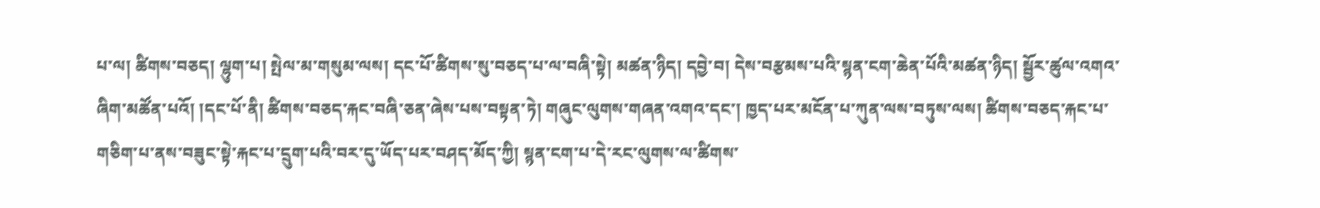པ་ལ། ཚིགས་བཅད། ལྷུག་པ། སྤེལ་མ་གསུམ་ལས། དང་པོ་ཚིགས་སུ་བཅད་པ་ལ་བཞི་སྟེ། མཚན་ཉིད། དབྱེ་བ། དེས་བརྩམས་པའི་སྙན་ངག་ཆེན་པོའི་མཚན་ཉིད། སྦྱོར་ཚུལ་འགའ་ཞིག་མཚོན་པའོ། །དང་པོ་ནི། ཚིགས་བཅད་རྐང་བཞི་ཅན་ཞེས་པས་བསྟན་ཏེ། གཞུང་ལུགས་གཞན་འགའ་དང་། ཁྱད་པར་མངོན་པ་ཀུན་ལས་བཏུས་ལས། ཚིགས་བཅད་རྐང་པ་གཅིག་པ་ནས་བཟུང་སྟེ་རྐང་པ་དྲུག་པའི་བར་དུ་ཡོད་པར་བཤད་མོད་ཀྱི། སྙན་ངག་པ་དེ་རང་ལུགས་ལ་ཚིགས་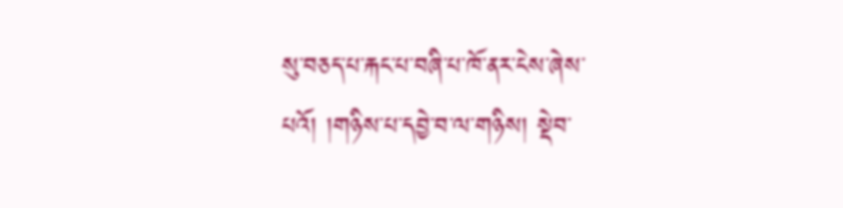སུ་བཅད་པ་རྐང་པ་བཞི་པ་ཁོ་ནར་ངེས་ཞེས་པའོ། །གཉིས་པ་དབྱེ་བ་ལ་གཉིས། སྡེབ་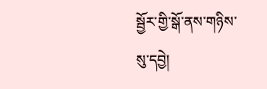སྦྱོར་གྱི་སྒོ་ནས་གཉིས་སུ་དབྱེ།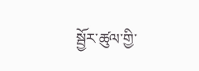སྦྱོར་ཚུལ་གྱི་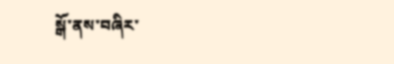སྒོ་ནས་བཞིར་